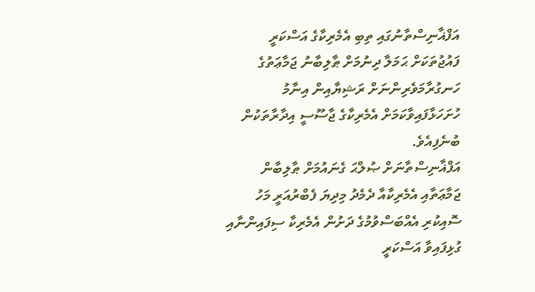އަފްޣާނިސްތާނުގައި ތިބި އެމެރިކާގެ އަސްކަރީ ފައުޖުތަކަށް ޙަމަލާ ދިނުމަށް ޠާލިބާނު ޖަމާޢަތުގެ ހަނގުރާމަވެރިންނަށް ރަޝިޔާއިން އިނާމު ހުށަހަޅާފައިވާކަމަށް އެމެރިކާގެ ޖާސޫސީ އިދާރާތަކުން ބުނެފިއެވެ.
އަފްޣާނިސްތާނަށް ޞުލްޙަ ގެނައުމަށް ޠާލިބާން ޖަމާޢަތާއި އެމެރިކާއާ ދެމެދު މިދިޔަ ފެބްރުއަރީ މަހު ސޮއިކުރި އެއްބަސްވުމުގެ ދަށުން އެމެރިކާ ސިފައިންނާއި ގުޅިފައިވާ އަސްކަރީ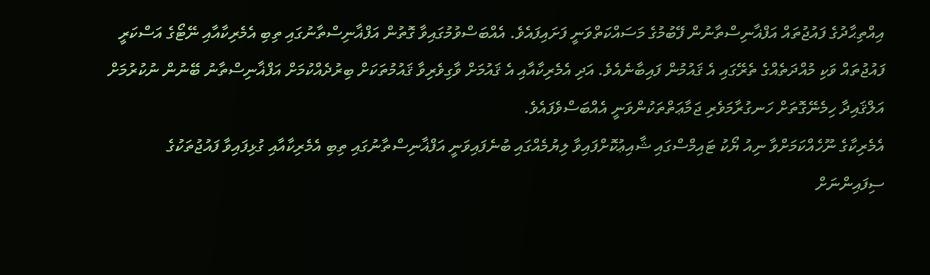އިއްތިޙާދުގެ ފައުޖުތައް އަފްޣާނިސްތާނުން ފޭބުމުގެ މަސައްކަތްވަނީ ފަށައިފައެވެ. އެއްބަސްވުމުގައިވާ ގޮތުން އަފްޣާނިސްތާނުގައި ތިބި އެމެރިކާއާއި ނޭޓޯގެ އަސްކަރީ ފައުޖުތައް ވަކި މުއްދަތެއްގެ ތެރޭގައި އެ ޤައުމުން ފައިބާނެއެވެ. އަދި އެމެރިކާއާއި އެ ޤައުމަށް ވާގިވެރިވާ ޤައުމުތަކަށް ބިރުދެއްކުމަށް އަފްޣާނިސްތާނު ބޭނުން ނުކުރުމަށް އަލްޤައިދާ ހިމެނޭގޮތަށް ހަނގުރާމަވެރި ޖަމާޢަތްތަކުންވަނީ އެއްބަސްވެފައެވެ.
އެމެރިކާގެ ނޫހެއްކަމަށްވާ ނިއު ޔޯކު ޓައިމްސްގައި ޝާއިޢުކޮށްފައިވާ ލިޔުމެއްގައި ބުނެފައިވަނީ އަފްޣާނިސްތާނުގައި ތިބި އެމެރިކާއާއި ގުޅިފައިވާ ފައުޖުތަކުގެ ސިފައިންނަށް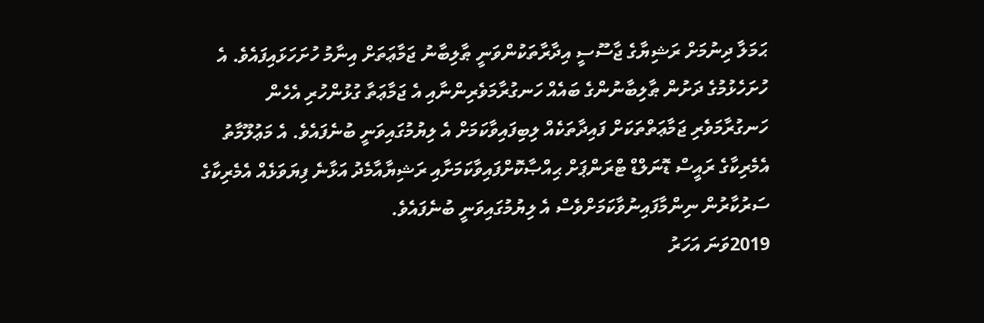ޙަމަލާ ދިނުމަށް ރަޝިޔާގެ ޖާސޫސީ އިދާރާތަކުންވަނީ ޠާލިބާނު ޖަމާޢަތަށް އިނާމު ހުށަހަޅައިފައެވެ. އެ ހުށަހެޅުމުގެ ދަށުން ޠާލިބާނުންގެ ބައެއް ހަނގުރާމަވެރިންނާއި އެ ޖަމާޢަތާ ގުޅުންހުރި އެހެން ހަނގުރާމަވެރި ޖަމާޢަތްތަކަށް ފައިދާތަކެއް ލިބިފައިވާކަމަށް އެ ލިޔުމުގައިވަނީ ބުނެފައެވެ. އެ މަޢުލޫމާތު އެމެރިކާގެ ރައީސް ޑޮނަލްޑް ޓްރަންޕަށް ޙިއްޞާކޮށްފައިވާކަމަށާއި ރަޝިޔާއާމެދު އަޅާނެ ފިޔަވަޅެއް އެމެރިކާގެ ސަރުކާރުން ނިންމާފައިނުވާކަމަށްވެސް އެ ލިޔުމުގައިވަނީ ބުނެފައެވެ.
2019ވަނަ އަހަރު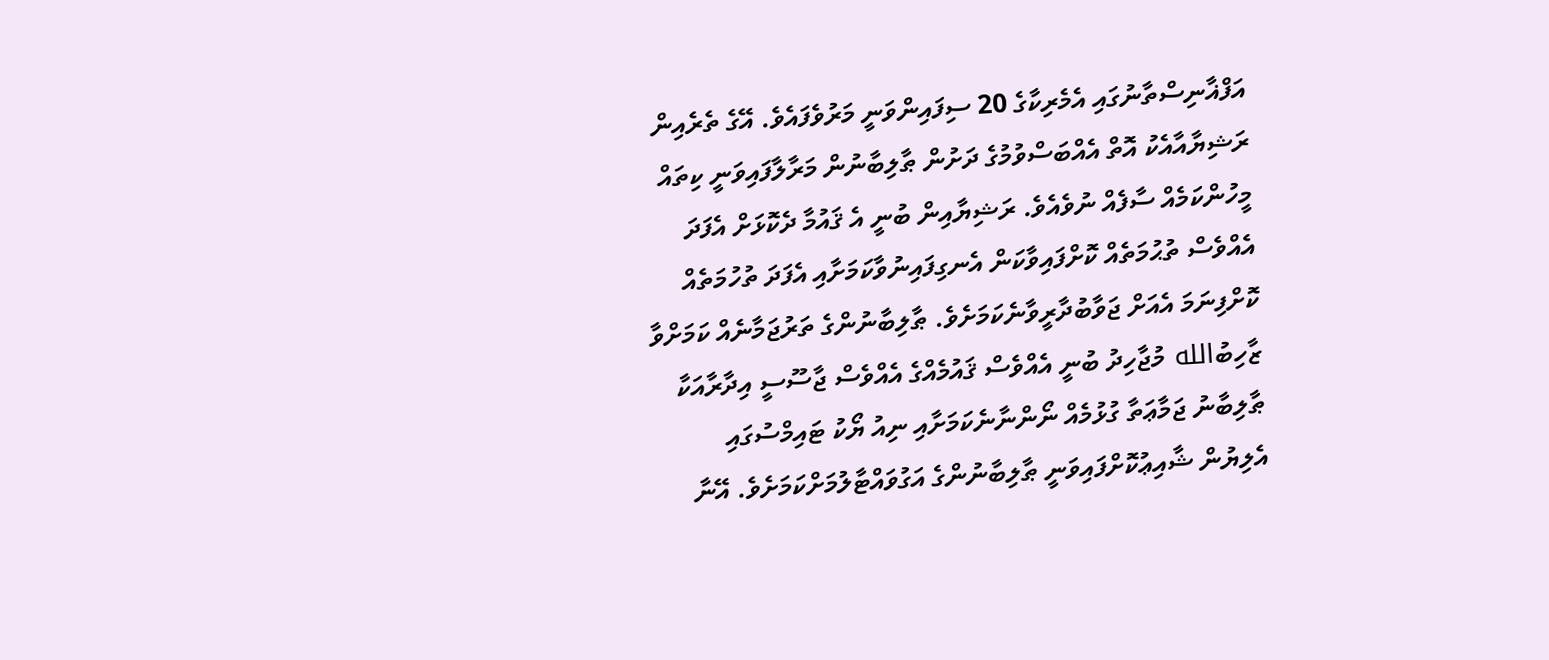އަފްޣާނިސްތާނުގައި އެމެރިކާގެ 20 ސިފައިންވަނީ މަރުވެފައެވެ. އޭގެ ތެރެއިން ރަޝިޔާއާއެކު އޮތް އެއްބަސްވުމުގެ ދަށުން ޠާލިބާނުން މަރާލާފައިވަނީ ކިތައް މީހުންކަމެއް ސާފެއް ނުވެއެވެ. ރަޝިޔާއިން ބުނީ އެ ޤައުމާ ދެކޮޅަށް އެފަދަ އެއްވެސް ތުޙުމަތެއް ކޮށްފައިވާކަން އެނގިފައިނުވާކަމަށާއި އެފަދަ ތުހުމަތެއް ކޮށްފިނަމަ އެއަށް ޖަވާބުދާރީވާނެކަމަށެވެ. ޠާލިބާނުންގެ ތަރުޖަމާނެއް ކަމަށްވާ ޒާހިބުالله މުޖާހިދު ބުނީ އެއްވެސް ޤައުމެއްގެ އެއްވެސް ޖާސޫސީ އިދާރާއަކާ ޠާލިބާނު ޖަމާޢަތާ ގުޅުމެއް ނޯންނާނެކަމަށާއި ނިއު ޔޯކު ޓައިމްސުގައި އެލިޔުން ޝާއިޢުކޮށްފައިވަނީ ޠާލިބާނުންގެ އަގުވައްޓާލުމަށްކަމަށެވެ. އޭނާ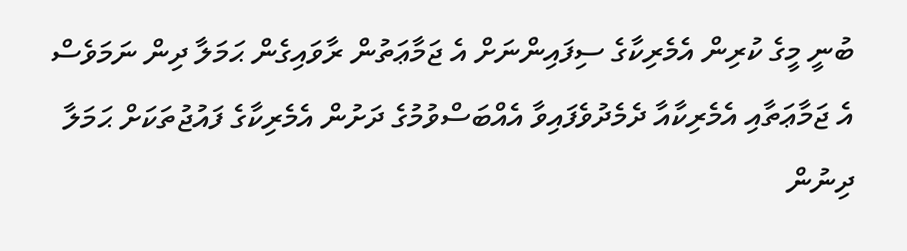ބުނީ މީގެ ކުރިން އެމެރިކާގެ ސިފައިންނަށް އެ ޖަމާޢަތުން ރާވައިގެން ޙަމަލާ ދިން ނަމަވެސް އެ ޖަމާޢަތާއި އެމެރިކާއާ ދެމެދުވެފައިވާ އެއްބަސްވުމުގެ ދަށުން އެމެރިކާގެ ފައުޖުތަކަށް ޙަމަލާ ދިނުން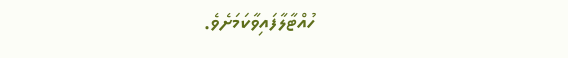ހުއްޓާލާފައިވާކަމަށެވެ.